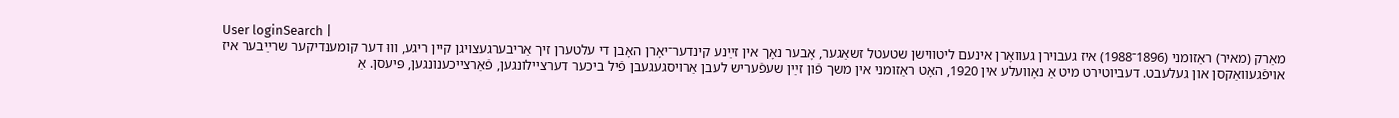User loginSearch |
מאַרק (מאיר) ראַזומני (1896־1988) איז געבוירן געוואָרן אינעם ליטווישן שטעטל זשאַגער, אָבער נאָך אין זײַנע קינדער־יאָרן האָבן די עלטערן זיך אַריבערגעצויגן קיין ריגע, וווּ דער קומענדיקער שרײַבער איז אויפֿגעוואַקסן און געלעבט. דעביוטירט מיט אַ נאָוועלע אין 1920, האָט ראַזומני אין משך פֿון זײַן שעפֿעריש לעבן אַרויסגעגעבן פֿיל ביכער דערציילונגען, פֿאַרצייכענונגען, פּיעסן. אַ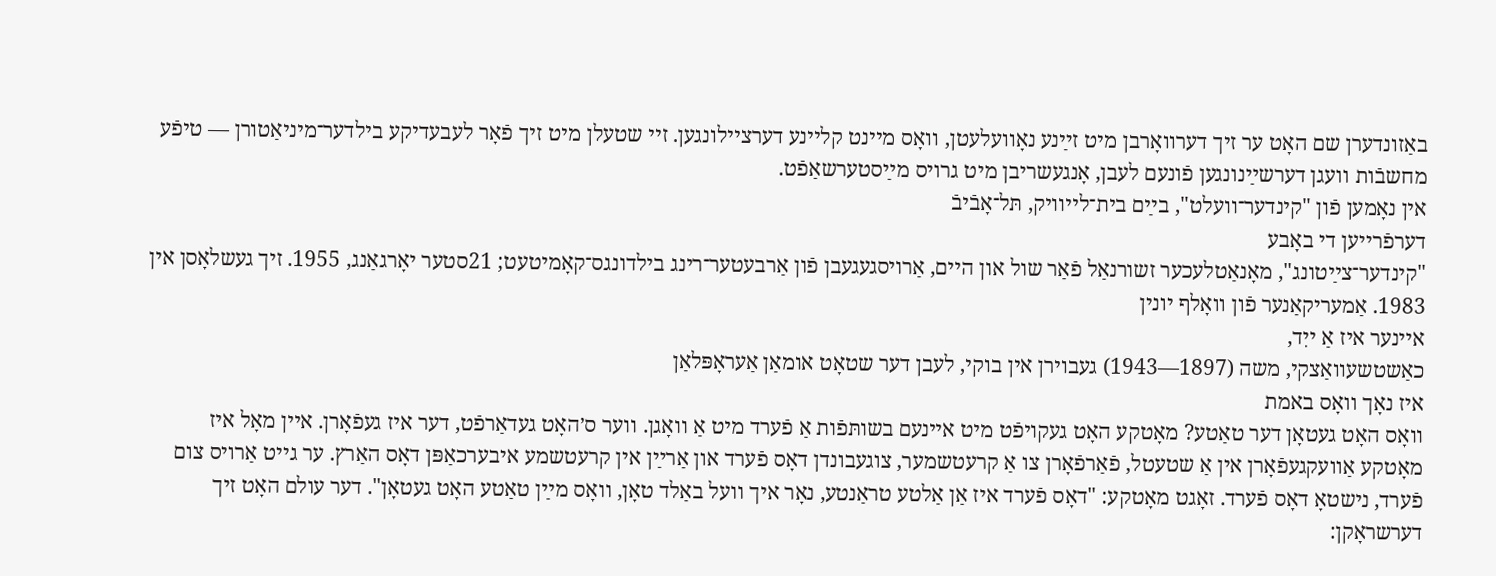באַזונדערן שם האָט ער זיך דערוואָרבן מיט זײַנע נאָוועלעטן, וואָס מיינט קליינע דערציילונגען. זיי שטעלן מיט זיך פֿאָר לעבעדיקע בילדער־מיניאַטורן — טיפֿע מחשבֿות וועגן דערשײַנונגען פֿונעם לעבן, אָנגעשריבן מיט גרויס מײַסטערשאַפֿט.
אין נאָמען פֿון "קינדער־וועלט", בײַם בית־לייוויק, תּל־אָבֿיבֿ
דערפֿרייען די באָבע
"קינדער־צײַטונג", מאָנאַטלעכער זשורנאַל פֿאַר שול און היים, אַרויסגעגעבן פֿון אַרבעטער־רינג בילדונגס־קאָמיטעט; 21סטער יאָרגאַנג, 1955. זיך געשלאָסן אין 1983. אַמעריקאַנער פֿון וואָלף יונין
איינער איז אַ ייִד,
כאַשטשעוואַצקי, משה (1897—1943) געבוירן אין בוקי, לעבן דער שטאָט אומאַן אַעראָפּלאַן
איז נאָך וואָס באמת
וואָס האָט געטאָן דער טאַטע? מאָטקע האָט געקויפֿט מיט איינעם בשותּפֿות אַ פֿערד מיט אַ וואָגן. ווער ס׳האָט געדאַרפֿט, דער איז געפֿאָרן. איין מאָל איז מאָטקע אַוועקגעפֿאָרן אין אַ שטעטל, פֿאַרפֿאָרן צו אַ קרעטשמער, צוגעבונדן דאָס פֿערד און אַרײַן אין קרעטשמע איבערכאַפּן דאָס האַרץ. ער גייט אַרויס צום פֿערד, נישטאָ דאָס פֿערד. זאָגט מאָטקע: "דאָס פֿערד איז אַן אַלטע טראַנטע, נאָר איך וועל באַלד טאָן, וואָס מײַן טאַטע האָט געטאָן". דער עולם האָט זיך דערשראָקן: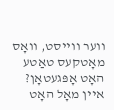ווער ווייסט, וואָס מאָטקעס טאַטע האָט אָפּגעטאָן?
איין מאָל האָט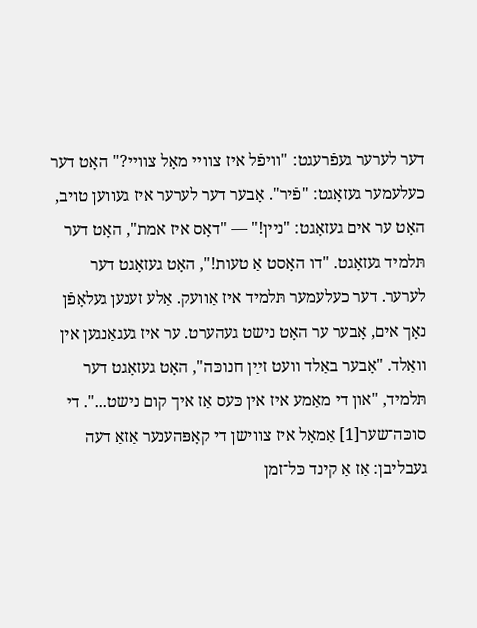דער לערער געפֿרעגט: "וויפֿל איז צוויי מאָל צוויי?" האָט דער כעלעמער געזאָגט: "פֿיר". אָבער דער לערער איז געווען טויב, האָט ער אים געזאָגט: "ניין!" — "דאָס איז אמת", האָט דער תּלמיד געזאָגט. "דו האָסט אַ טעות!", האָט געזאָגט דער לערער. דער כעלעמער תּלמיד איז אַוועק. אַלע זענען געלאָפֿן נאָך אים, אָבער ער האָט נישט געהערט. ער איז געגאַנגען אין וואַלד. "אָבער באַלד וועט זײַן חנוכּה", האָט געזאָגט דער תּלמיד, "און די מאַמע איז אין כּעס אַז איך קום נישט...". די סוכּה־שער[1] אַמאָל איז צווישן די קאָפּהענער אַזאַ דעה געבליבן: אַז אַ קינד כּל־זמן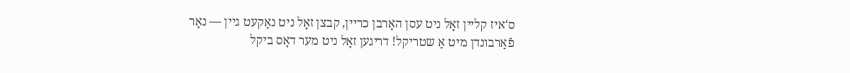ס‘איז קליין זאָל ניט עסן האַרבן כריין, קבצן זאָל ניט נאַקעט גיין — נאָר פֿאַרבונדן מיט אַ שטריקל! דריגען זאָל ניט מער דאָס ביקל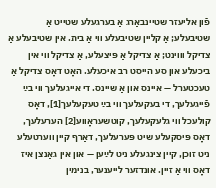פֿון אליעזר שטיינבאַרג אַ בערגעלע שטייט אַ שטיבעלע; אַ קליין שטיבעלע ווי אַ בית. אין שטיבעלע אַ צדיקל וווינט; אַ צדיקל אַ פּיצעלע, אַ צדיקל ווי אין ביכעלע און סע הייסט רב איכעלע. האָט דאָס צדיקל אַ טעכטערל — איינס און אַ שיינס. די אייגעלעך ווי בײַ פֿייגעלעך, די בעקעלעך ווי בײַ טעקעלעך[1], דאָס קולעכל ווי גלעקעלעך, קוטשעראָווע[2] הערעלעך, דאָס פּיסקעלע שיט פּערעלעך, דאַרף קיין ווערטעלע ניט זוכן, קיין צינגעלע ניט לײַען — און אין גאַנצן איז דאָס ווי אַ זיין. אונדזער לייענער, בנימין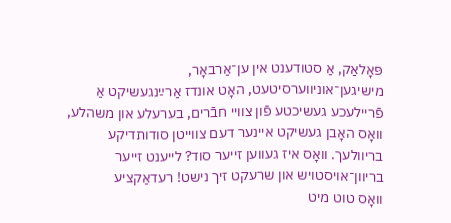פּאָלאַק, אַ סטודענט אין ען־אַרבאָר, מישיגען־אוניווערסיטעט, האָט אונדז אַרײַנגעשיקט אַ פֿריילעכע געשיכטע פֿון צוויי חבֿרים, בערעלע און משהלע, וואָס האָבן געשיקט איינער דעם צווייטן סודותדיקע בריוולעך. וואָס איז געווען זייער סוד? לייענט זייער בריוון־אויסטויש און שרעקט זיך נישט! רעדאַקציע
וואָס טוט מיט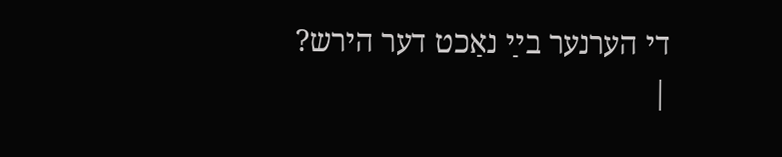די הערנער בײַ נאַכט דער הירש?
|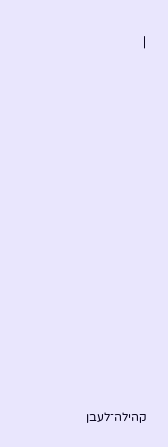|
























קהילה־לעבן